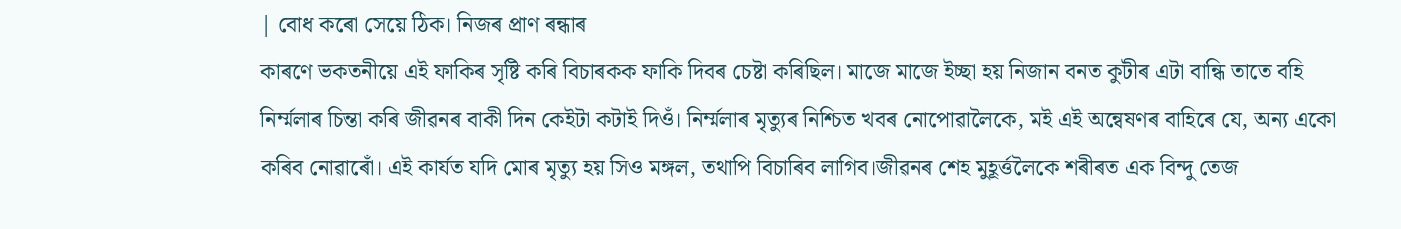| বোধ কৰো সেয়ে ঠিক। নিজৰ প্ৰাণ ৰন্ধাৰ
কাৰণে ভকতনীয়ে এই ফাকিৰ সৃষ্টি কৰি বিচাৰকক ফাকি দিবৰ চেষ্টা কৰিছিল। মাজে মাজে ইচ্ছা হয় নিজান বনত কুটীৰ এটা বান্ধি তাতে বহি নিৰ্ম্মলাৰ চিন্তা কৰি জীৱনৰ বাকী দিন কেইটা কটাই দিওঁ। নিৰ্ম্মলাৰ মৃত্যুৰ নিশ্চিত খবৰ নোপোৱালৈকে, মই এই অন্বেষণৰ বাহিৰে যে, অন্য একো কৰিব নোৱাৰোঁ। এই কাৰ্যত যদি মোৰ মৃত্যু হয় সিও মঙ্গল, তথাপি বিচাৰিব লাগিব।জীৱনৰ শেহ মুহূৰ্ত্তলৈকে শৰীৰত এক বিন্দু তেজ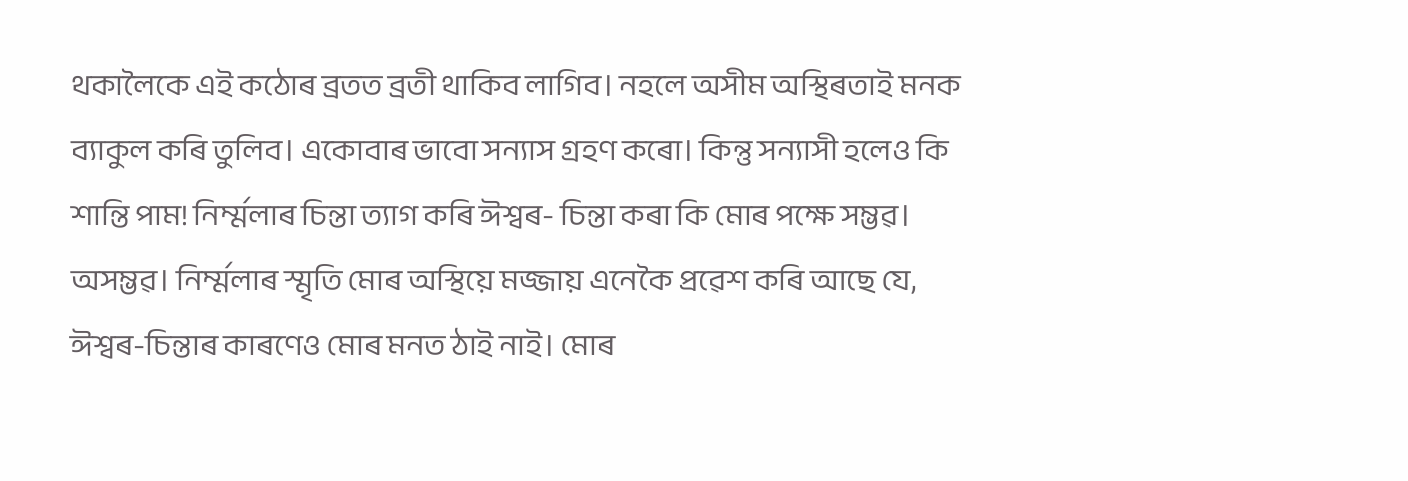থকালৈকে এই কঠোৰ ব্ৰতত ব্ৰতী থাকিব লাগিব। নহলে অসীম অস্থিৰতাই মনক ব্যাকুল কৰি তুলিব। একোবাৰ ভাবো সন্যাস গ্ৰহণ কৰো। কিন্তু সন্যাসী হলেও কি শান্তি পাম! নিৰ্ম্মলাৰ চিন্তা ত্যাগ কৰি ঈশ্বৰ- চিন্তা কৰা কি মোৰ পক্ষে সম্ভৱ। অসম্ভৱ। নিৰ্ম্মলাৰ স্মৃতি মোৰ অস্থিয়ে মজ্জায় এনেকৈ প্ৰৱেশ কৰি আছে যে, ঈশ্বৰ-চিন্তাৰ কাৰণেও মোৰ মনত ঠাই নাই। মোৰ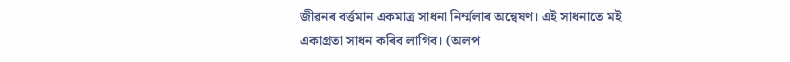জীৱনৰ বৰ্ত্তমান একমাত্ৰ সাধনা নিৰ্ম্মলাৰ অন্বেষণ। এই সাধনাতে মই একাগ্ৰতা সাধন কৰিব লাগিব। (অলপ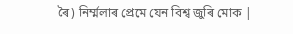ৰৈ) নিৰ্ম্মলাৰ প্ৰেমে যেন বিশ্ব জুৰি মোক |